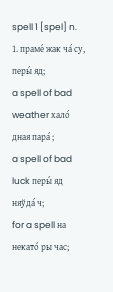spell 1 [spel] n.
1. праме́ жак ча́ су, перы́ яд;
a spell of bad weather хало́ дная пара́ ;
a spell of bad luck перы́ яд няўда́ ч;
for a spell на некато́ ры час;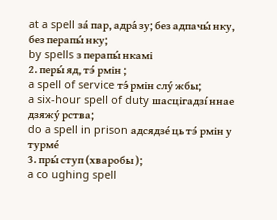at a spell за́ пар, адра́ зу; без адпачы́ нку, без перапы́ нку;
by spells з перапы́ нкамі
2. перы́ яд, тэ́ рмін ;
a spell of service тэ́ рмін слу́ жбы;
a six-hour spell of duty шасцігадзі́ ннае дзяжу́ рства;
do a spell in prison адсядзе́ ць тэ́ рмін у турме́
3. пры́ ступ (хваробы );
a co ughing spell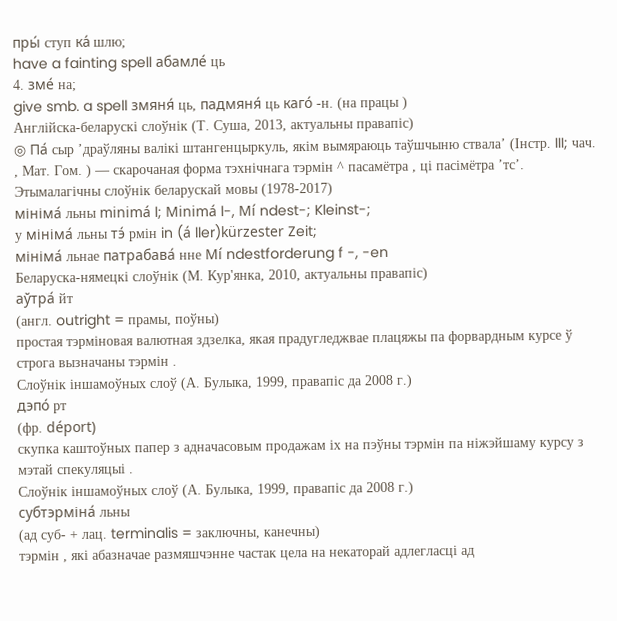пры́ ступ ка́ шлю;
have a fainting spell абамле́ ць
4. зме́ на;
give smb. a spell змяня́ ць, падмяня́ ць каго́ -н. (на працы )
Англійска-беларускі слоўнік (Т. Суша, 2013, актуальны правапіс)
◎ Па́ сыр ’драўляны валікі штангенцыркуль, якім вымяраюць таўшчыню ствала’ (Інстр. III; чач. , Мат. Гом. ) — скарочаная форма тэхнічнага тэрмін ^ пасамётра , ці пасімётра ’тс’.
Этымалагічны слоўнік беларускай мовы (1978-2017)
мініма́ льны minimá l; Minimá l-, Mí ndest-; Kleinst-;
у мініма́ льны тэ́ рмін in (á ller)kürzester Zeit;
мініма́ льнае патрабава́ нне Mí ndestforderung f -, -en
Беларуска-нямецкі слоўнік (М. Кур'янка, 2010, актуальны правапіс)
аўтра́ йт
(англ. outright = прамы, поўны)
простая тэрміновая валютная здзелка, якая прадугледжвае плацяжы па форвардным курсе ў строга вызначаны тэрмін .
Слоўнік іншамоўных слоў (А. Булыка, 1999, правапіс да 2008 г.)
дэпо́ рт
(фр. déport)
скупка каштоўных папер з адначасовым продажам іх на пэўны тэрмін па ніжэйшаму курсу з мэтай спекуляцыі .
Слоўнік іншамоўных слоў (А. Булыка, 1999, правапіс да 2008 г.)
субтэрміна́ льны
(ад суб- + лац. terminalis = заключны, канечны)
тэрмін , які абазначае размяшчэнне частак цела на некаторай адлегласці ад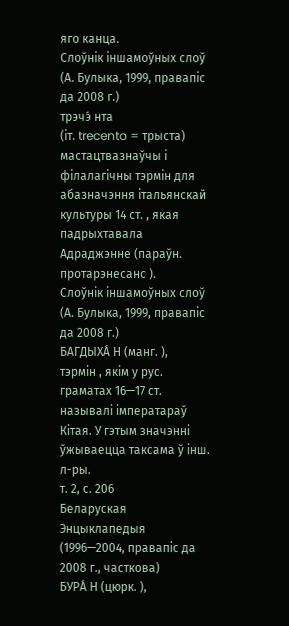яго канца.
Слоўнік іншамоўных слоў (А. Булыка, 1999, правапіс да 2008 г.)
трэчэ́ нта
(іт. trecento = трыста)
мастацтвазнаўчы і філалагічны тэрмін для абазначэння італьянскай культуры 14 ст. , якая падрыхтавала Адраджэнне (параўн. протарэнесанс ).
Слоўнік іншамоўных слоў (А. Булыка, 1999, правапіс да 2008 г.)
БАГДЫХА́ Н (манг. ),
тэрмін , якім у рус. граматах 16—17 ст. называлі імператараў Кітая. У гэтым значэнні ўжываецца таксама ў інш. л-ры.
т. 2, с. 206
Беларуская Энцыклапедыя (1996—2004, правапіс да 2008 г., часткова)
БУРА́ Н (цюрк. ),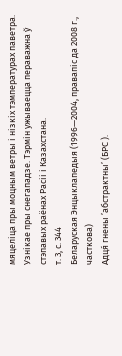мяцеліца пры моцным ветры і нізкіх тэмпературах паветра. Узнікае пры снегападзе. Тэрмін ужываецца пераважна ў стэпавых раёнах Расіі і Казахстана.
т. 3, с. 344
Беларуская Энцыклапедыя (1996—2004, правапіс да 2008 г., часткова)
Адця́ гнены ’абстрактны’ (БРС ).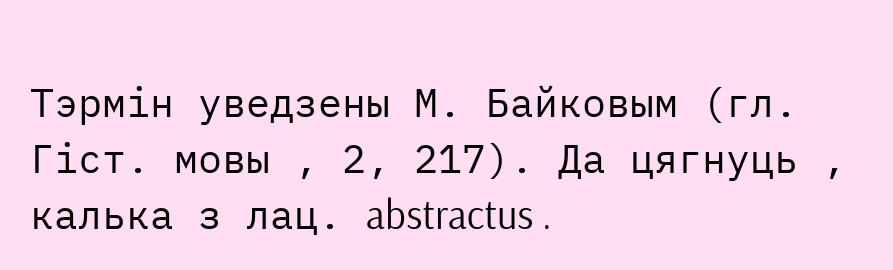Тэрмін уведзены М. Байковым (гл. Гіст. мовы , 2, 217). Да цягнуць , калька з лац. abstractus .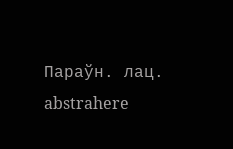Параўн. лац. abstrahere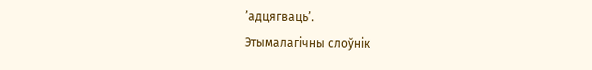’адцягваць’.
Этымалагічны слоўнік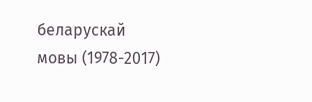беларускай мовы (1978-2017)